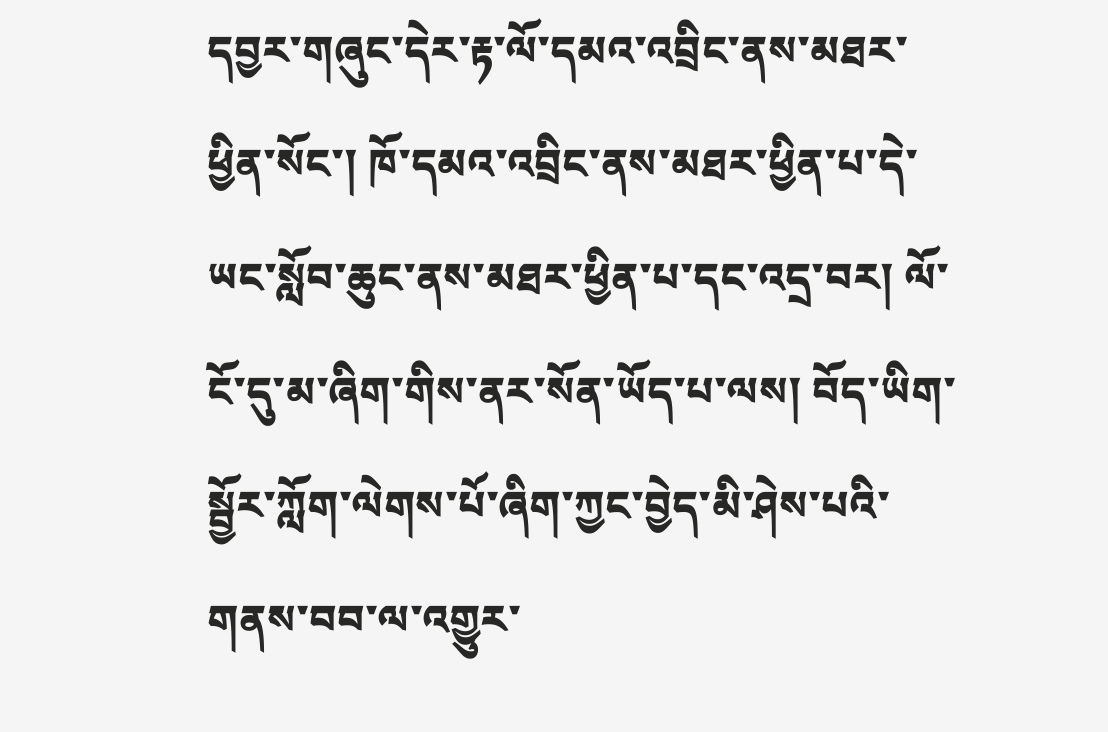དབྱར་གཞུང་དེར་རྟ་ལོ་དམའ་འབྲིང་ནས་མཐར་ཕྱིན་སོང་། ཁོ་དམའ་འབྲིང་ནས་མཐར་ཕྱིན་པ་དེ་ཡང་སློབ་ཆུང་ནས་མཐར་ཕྱིན་པ་དང་འདྲ་བར། ལོ་ངོ་དུ་མ་ཞིག་གིས་ནར་སོན་ཡོད་པ་ལས། བོད་ཡིག་སྦྱོར་ཀློག་ལེགས་པོ་ཞིག་ཀྱང་བྱེད་མི་ཤེས་པའི་གནས་བབ་ལ་འགྱུར་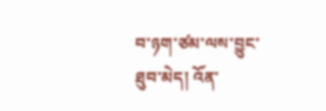བ་ཉག་ཙམ་ལས་བྱུང་ཐུབ་མེད། འོན་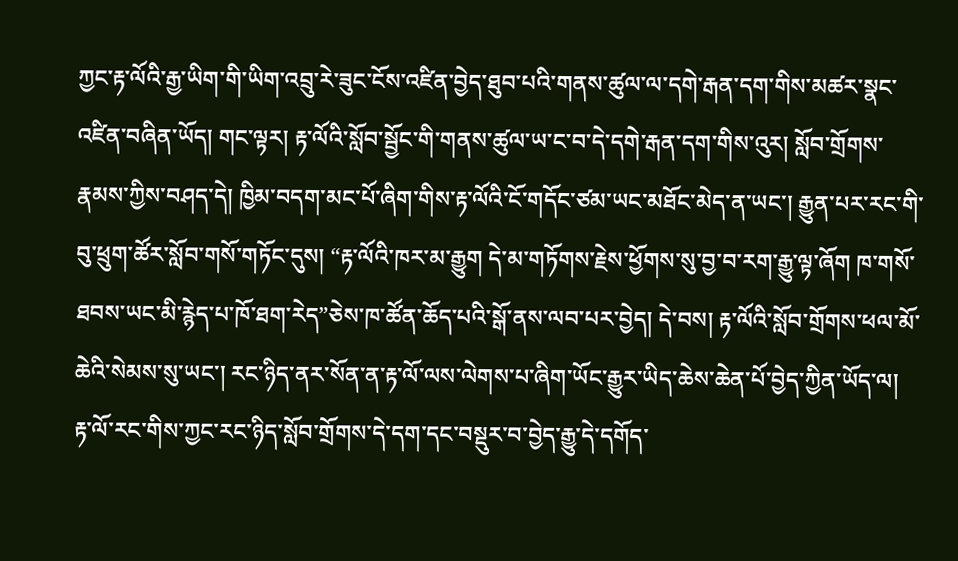ཀྱང་རྟ་ལོའི་རྒྱ་ཡིག་གི་ཡིག་འབྲུ་རེ་ཟུང་ངོས་འཛིན་བྱེད་ཐུབ་པའི་གནས་ཚུལ་ལ་དགེ་རྒན་དག་གིས་མཚར་སྣང་འཛིན་བཞིན་ཡོད། གང་ལྟར། རྟ་ལོའི་སློབ་སྦྱོང་གི་གནས་ཚུལ་ཡ་ང་བ་དེ་དགེ་རྒན་དག་གིས་འུར། སློབ་གྲོགས་རྣམས་ཀྱིས་བཤད་དེ། ཁྱིམ་བདག་མང་པོ་ཞིག་གིས་རྟ་ལོའི་ངོ་གདོང་ཙམ་ཡང་མཐོང་མེད་ན་ཡང་། རྒྱུན་པར་རང་གི་བུ་ཕྲུག་ཚོར་སློབ་གསོ་གཏོང་དུས། “རྟ་ལོའི་ཁར་མ་རྒྱུག དེ་མ་གཏོགས་རྗེས་ཕྱོགས་སུ་བྱ་བ་རག་རྒྱུ་ལྟ་ཞོག ཁ་གསོ་ཐབས་ཡང་མི་རྙེད་པ་ཁོ་ཐག་རེད”ཅེས་ཁ་ཚོན་ཆོད་པའི་སྒོ་ནས་ལབ་པར་བྱེད། དེ་བས། རྟ་ལོའི་སློབ་གྲོགས་ཕལ་མོ་ཆེའི་སེམས་སུ་ཡང་། རང་ཉིད་ནར་སོན་ན་རྟ་ལོ་ལས་ལེགས་པ་ཞིག་ཡོང་རྒྱུར་ཡིད་ཆེས་ཆེན་པོ་བྱེད་ཀྱིན་ཡོད་ལ། རྟ་ལོ་རང་གིས་ཀྱང་རང་ཉིད་སློབ་གྲོགས་དེ་དག་དང་བསྡུར་བ་བྱེད་རྒྱུ་དེ་དགོད་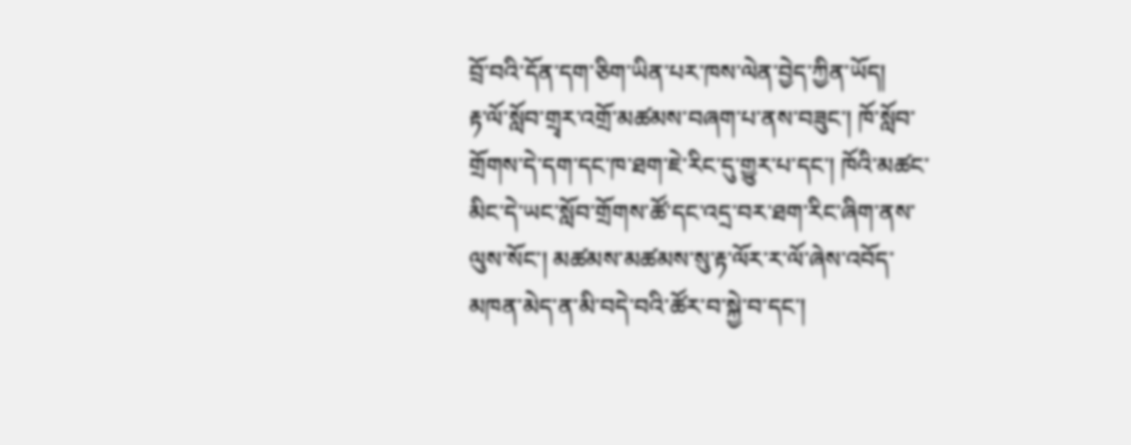བྲོ་བའི་དོན་དག་ཅིག་ཡིན་པར་ཁས་ལེན་བྱེད་ཀྱིན་ཡོད།
རྟ་ལོ་སློབ་གྲྭར་འགྲོ་མཚམས་བཞག་པ་ནས་བཟུང་། ཁོ་སློབ་གྲོགས་དེ་དག་དང་ཁ་ཐག་ཇེ་རིང་དུ་གྱུར་པ་དང་། ཁོའི་མཚང་མིང་དེ་ཡང་སློབ་གྲོགས་ཚོ་དང་འདྲ་བར་ཐག་རིང་ཞིག་ནས་ལུས་སོང་། མཚམས་མཚམས་སུ་རྟ་ལོར་ར་ལོ་ཞེས་འབོད་མཁན་མེད་ན་མི་བདེ་བའི་ཚོར་བ་སྐྱེ་བ་དང་།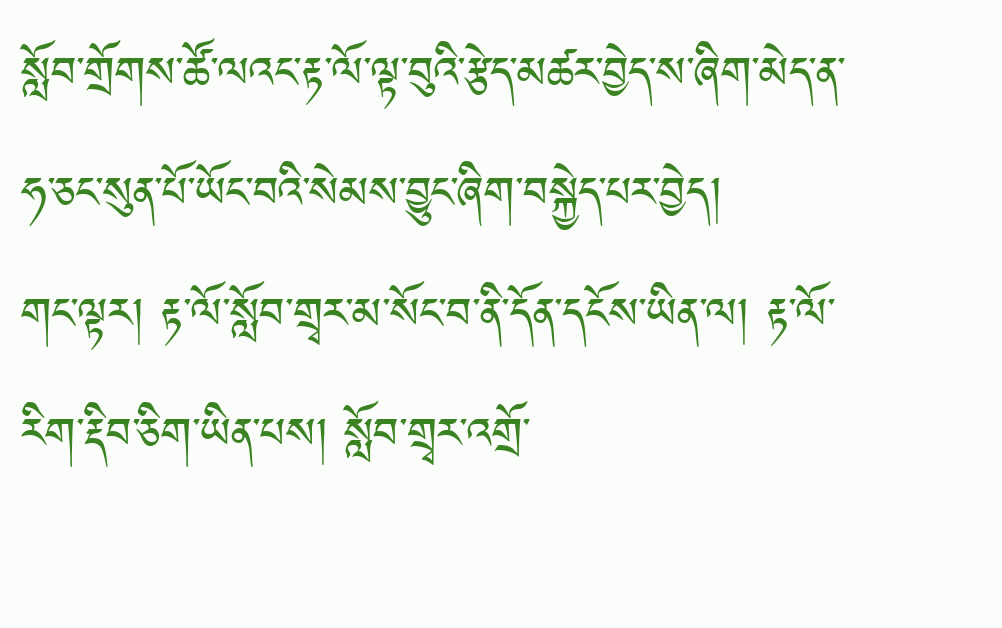སློབ་གྲོགས་ཚོ་ལའང་རྟ་ལོ་ལྟ་བུའི་རྩེད་མཚར་བྱེད་ས་ཞིག་མེད་ན་ཧ་ཅང་སུན་པོ་ཡོང་བའི་སེམས་བྱུང་ཞིག་བསྐྱེད་པར་བྱེད།
གང་ལྟར། རྟ་ལོ་སློབ་གྲྭར་མ་སོང་བ་ནི་དོན་དངོས་ཡིན་ལ། རྟ་ལོ་རིག་རྡིབ་ཅིག་ཡིན་པས། སློབ་གྲྭར་འགྲོ་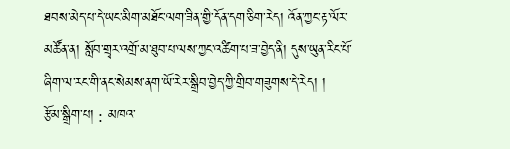ཐབས་མེད་པ་དེ་ཡང་མིག་མཐོང་ལག་ཟིན་གྱི་དོན་དག་ཅིག་རེད། འོན་ཀྱང་རྟ་ལོར་མཚོན་ན། སློབ་གྲྭར་འགྲོ་མ་ཐུབ་པ་ལས་ཀྱང་འཚིག་པ་ཟ་བྱེད་ནི། དུས་ཡུན་རིང་པོ་ཞིག་ལ་རང་གི་ནང་སེམས་ནག་ཡོ་རེར་སྒྲིབ་བྱེད་ཀྱི་གྲིབ་གཟུགས་དེ་རེད། །
རྩོམ་སྒྲིག་པ། : མཁའ་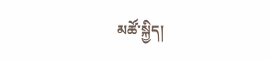མཚོ་སྐྱིད།